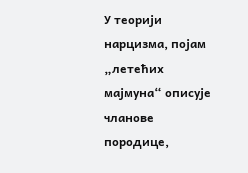У теорији нарцизма, појам „летећих мајмуна“ описује чланове породице,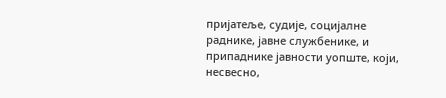пријатеље, судије, социјалне раднике, јавне службенике, и припаднике јавности уопште, који, несвесно,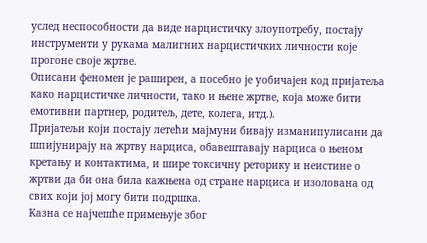услед неспособности да виде нарцистичку злоупотребу, постају инструменти у рукама малигних нарцистичких личности које прогоне своје жртве.
Описани феномен је раширен, а посебно је уобичајен код пријатеља како нарцистичке личности, тако и њене жртве, која може бити емотивни партнер, родитељ, дете, колега, итд.).
Пријатељи који постају летећи мајмуни бивају изманипулисани да шпијунирају на жртву нарциса, обавештавају нарциса о њеном кретању и контактима, и шире токсичну реторику и неистине о жртви да би она била кажњена од стране нарциса и изолована од свих који јој могу бити подршка.
Kазна се најчешће примењује због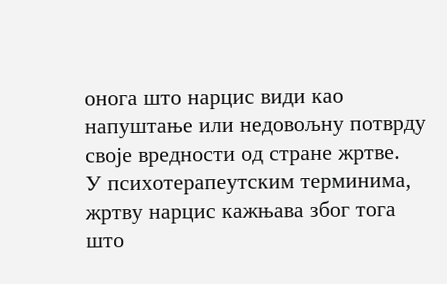онога што нарцис види као напуштање или недовољну потврду своје вредности од стране жртве.
У психотерапеутским терминима, жртву нарцис кажњава због тога што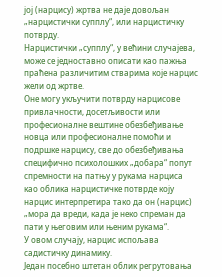јој (нарцису) жртва не даје довољан „нарцистички супплy“, или нарцистичку потврду.
Нарцистички „супплy“, у већини случајева, може се једноставно описати као пажња праћена различитим стварима које нарцис жели од жртве.
Оне могу укључити потврду нарцисове привлачности, досетљивости или професионалне вештине обезбеђивање новца или професионалне помоћи и подршке нарцису, све до обезбеђивања специфично психолошких „добара“ попут спремности на патњу у рукама нарциса као облика нарцистичке потврде коју нарцис интерпретира тако да он (нарцис) „мора да вреди, када је неко спреман да пати у његовим или њеним рукама“.
У овом случају, нарцис испољава садистичку динамику.
Један посебно штетан облик регрутовања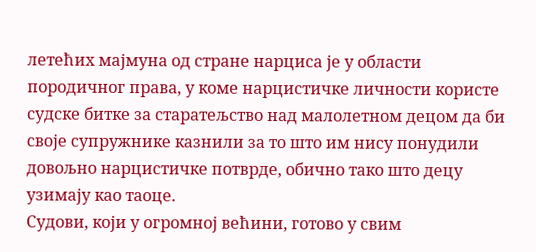летећих мајмуна од стране нарциса је у области породичног права, у коме нарцистичке личности користе судске битке за старатељство над малолетном децом да би своје супружнике казнили за то што им нису понудили довољно нарцистичке потврде, обично тако што децу узимају као таоце.
Судови, који у огромној већини, готово у свим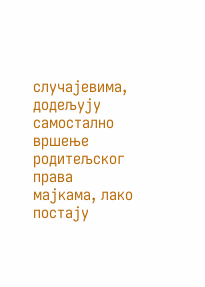случајевима, додељују самостално вршење родитељског права мајкама, лако постају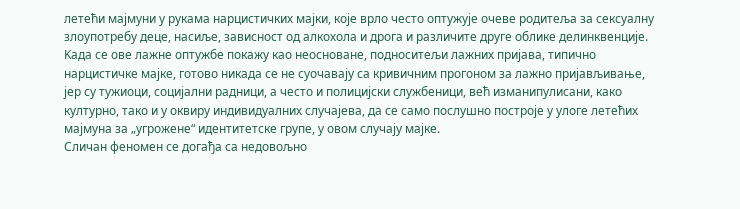летећи мајмуни у рукама нарцистичких мајки, које врло често оптужује очеве родитеља за сексуалну злоупотребу деце, насиље, зависност од алкохола и дрога и различите друге облике делинквенције.
Kада се ове лажне оптужбе покажу као неосноване, подноситељи лажних пријава, типично нарцистичке мајке, готово никада се не суочавају са кривичним прогоном за лажно пријављивање, јер су тужиоци, социјални радници, а често и полицијски службеници, већ изманипулисани, како културно, тако и у оквиру индивидуалних случајева, да се само послушно построје у улоге летећих мајмуна за „угрожене“ идентитетске групе, у овом случају мајке.
Сличан феномен се догађа са недовољно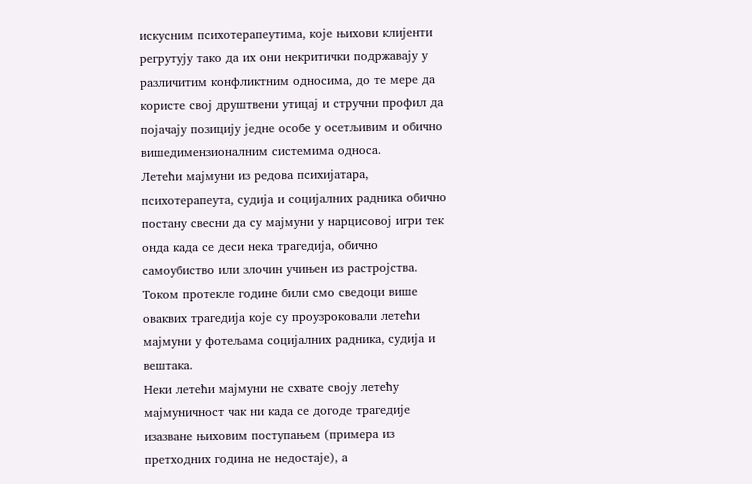искусним психотерапеутима, које њихови клијенти регрутују тако да их они некритички подржавају у различитим конфликтним односима, до те мере да користе свој друштвени утицај и стручни профил да појачају позицију једне особе у осетљивим и обично вишедимензионалним системима односа.
Летећи мајмуни из редова психијатара, психотерапеута, судија и социјалних радника обично постану свесни да су мајмуни у нарцисовој игри тек онда када се деси нека трагедија, обично самоубиство или злочин учињен из растројства.
Током протекле године били смо сведоци више оваквих трагедија које су проузроковали летећи мајмуни у фотељама социјалних радника, судија и вештака.
Неки летећи мајмуни не схвате своју летећу мајмуничност чак ни када се догоде трагедије изазване њиховим поступањем (примера из претходних година не недостаје), а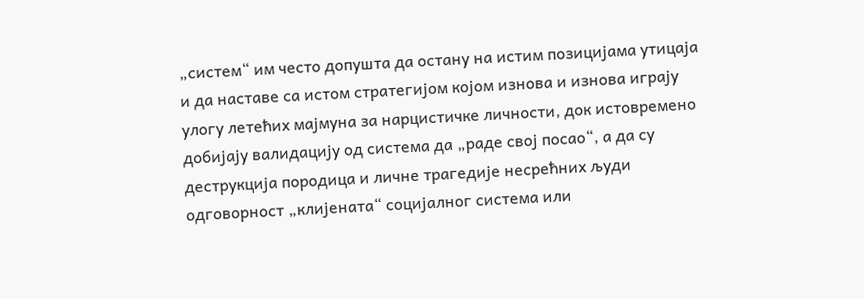„систем“ им често допушта да остану на истим позицијама утицаја и да наставе са истом стратегијом којом изнова и изнова играју улогу летећих мајмуна за нарцистичке личности, док истовремено добијају валидацију од система да „раде свој посао“, а да су деструкција породица и личне трагедије несрећних људи одговорност „клијената“ социјалног система или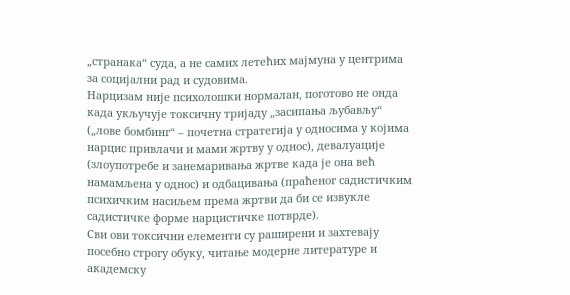„странака“ суда, а не самих летећих мајмуна у центрима за социјални рад и судовима.
Нарцизам није психолошки нормалан, поготово не онда када укључује токсичну тријаду „засипања љубављу“ („лове бомбинг“ – почетна стратегија у односима у којима нарцис привлачи и мами жртву у однос), девалуације (злоупотребе и занемаривања жртве када је она већ намамљена у однос) и одбацивања (праћеног садистичким психичким насиљем према жртви да би се извукле садистичке форме нарцистичке потврде).
Сви ови токсични елементи су раширени и захтевају посебно строгу обуку, читање модерне литературе и академску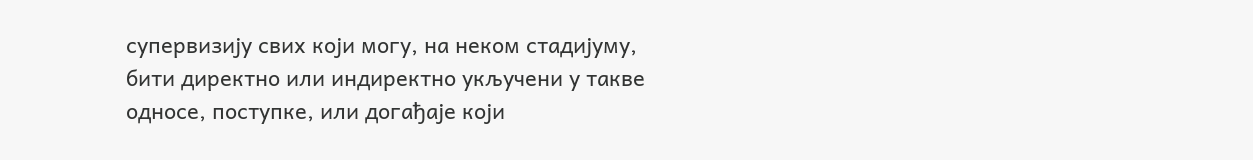супервизију свих који могу, на неком стадијуму, бити директно или индиректно укључени у такве односе, поступке, или догађаје који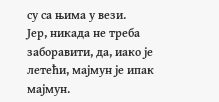су са њима у вези.
Јер, никада не треба заборавити, да, иако је летећи, мајмун је ипак мајмун.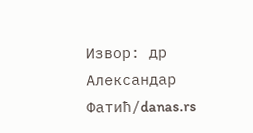Извор: др Александар Фатић/danas.rs